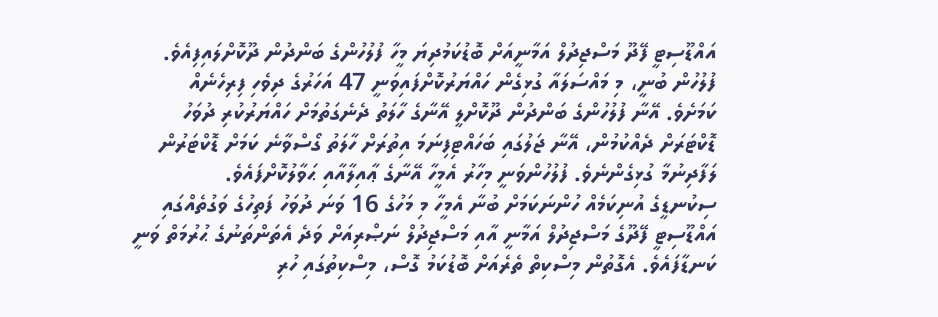އައްޑޫސިޓީ ފޭދޫ މަސްޖިދުލް އަމާނީއަށް ބޮޑުކަމުދިޔަ މީހާ ފުލުހުންގެ ބަންދުން ދޫކޮށްލައިފިއެވެ.
ފުލުހުން ބުނީ، މި މައްސަލައާ ގުޅިގެން ހައްޔަރުކޮށްފައިވަނީ 47 އަހަރުގެ ދިވެހި ފިރިހެނެއް ކަމަށެވެ. އޭނާ ފުލުހުންގެ ބަންދުން ދޫކޮށްލީ އޭނާގެ ހާލަތު ދެނެގަތުމަށް ހައްޔަރުކުރި ދުވަހު ޑޮކްޓަރަށް ދެއްކުމުން، އޭނާ ޖަލުގައި ބަހައްޓިފިނަމަ އިތުރަށް ހާލަތު ގޯސްވާނެ ކަމަށް ޑޮކްޓަރުން ލަފާދިނުމާ ގުޅިގެންނެވެ. ފުލުހުންވަނީ މިހާރު އެމީހާ އޭނާގެ ޢާއިލާއާއި ޙަވާލުކޮށްފައެވެ.
ސިކުނޑީގެ އުނިކަމެއް ހުންނަކަމަށް ބުނާ އެމީހާ މި މަހުގެ 16 ވަނަ ދުވަހު ފަތިހުގެ ވަގުތެއްގައި އައްޑޫސިޓީ ފޭދޫގެ މަސްޖިދުލް އަމާނީ އާއި މަސްޖިދުލް ނަޞްރިއަށް ވަދެ އެތަންތަނުގެ ޙުރުމަތް ވަނީ ކަނޑާފައެވެ. އެގޮތުން މިސްކިތް ތެރެއަށް ބޮޑުކަމު ގޮސް، މިސްކިތުގައި ހުރި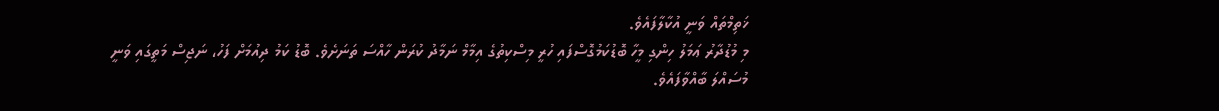ޚަތިމްތައް ވަނީ އުކާލާފައެވެ.
މި މުޑުދާރު ޢަމަލު ހިންގި މީހާ ބޮޑުކަމުގޮސްފައި ހުރީ މިސްކިތުގެ އިމާމް ނަމާދު ކުރަން ހާއްސަ ތަނަށެވެ. ބޮޑު ކަމު ދިއުމަށް ފަހު، ނަޖިސް މަތީގައި ވަނީ މުސައްލަ ބާއްވާފައެވެ.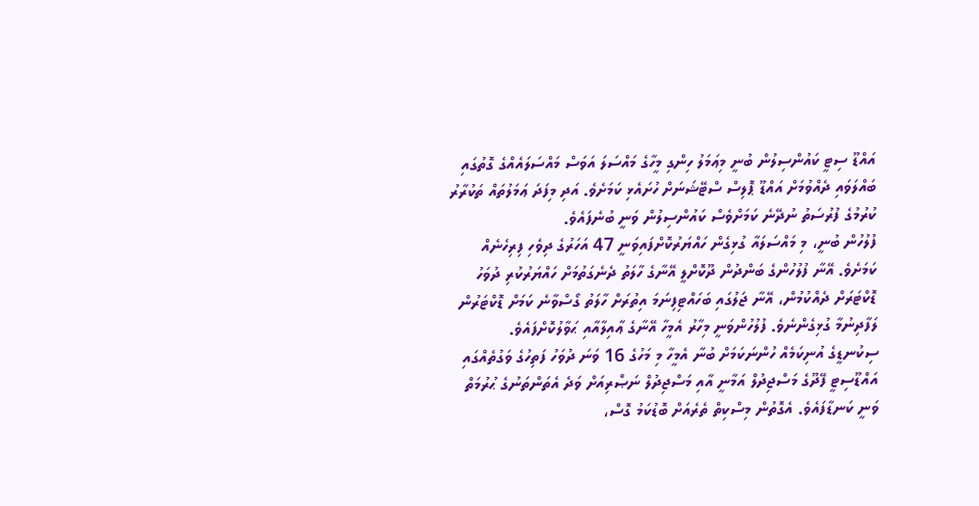އައްޑޫ ސިޓީ ކައުންސިލުން ބުނީ މިޢަމަލު ހިންގި މީހާގެ މައްސަލަ އަވަސް މައްސަލައެއްގެ ގޮތުގައި ބައްލަވައި ދެއްވުމަށް އައްޑޫ ޕޮލިސް ސްޓޭޝަނަށް ހުށައެޅި ކަމަށެވެ. އަދި މިފަދަ ޢަމަލުތައް ތަކުރާރު ކުރުމުގެ ފުރުސަތު ނުދޭނެ ކަމަށްވެސް ކައުންސިލުން ވަނީ ބުނެފައެވެ.
ފުލުހުން ބުނީ، މި މައްސަލައާ ގުޅިގެން ހައްޔަރުކޮށްފައިވަނީ 47 އަހަރުގެ ދިވެހި ފިރިހެނެއް ކަމަށެވެ. އޭނާ ފުލުހުންގެ ބަންދުން ދޫކޮށްލީ އޭނާގެ ހާލަތު ދެނެގަތުމަށް ހައްޔަރުކުރި ދުވަހު ޑޮކްޓަރަށް ދެއްކުމުން، އޭނާ ޖަލުގައި ބަހައްޓިފިނަމަ އިތުރަށް ހާލަތު ގޯސްވާނެ ކަމަށް ޑޮކްޓަރުން ލަފާދިނުމާ ގުޅިގެންނެވެ. ފުލުހުންވަނީ މިހާރު އެމީހާ އޭނާގެ ޢާއިލާއާއި ޙަވާލުކޮށްފައެވެ.
ސިކުނޑީގެ އުނިކަމެއް ހުންނަކަމަށް ބުނާ އެމީހާ މި މަހުގެ 16 ވަނަ ދުވަހު ފަތިހުގެ ވަގުތެއްގައި އައްޑޫސިޓީ ފޭދޫގެ މަސްޖިދުލް އަމާނީ އާއި މަސްޖިދުލް ނަޞްރިއަށް ވަދެ އެތަންތަނުގެ ޙުރުމަތް ވަނީ ކަނޑާފައެވެ. އެގޮތުން މިސްކިތް ތެރެއަށް ބޮޑުކަމު ގޮސް،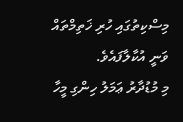މިސްކިތުގައި ހުރި ޚަތިމްތައް ވަނީ އުކާލާފައެވެ.
މި މުޑުދާރު ޢަމަލު ހިންގި މީހާ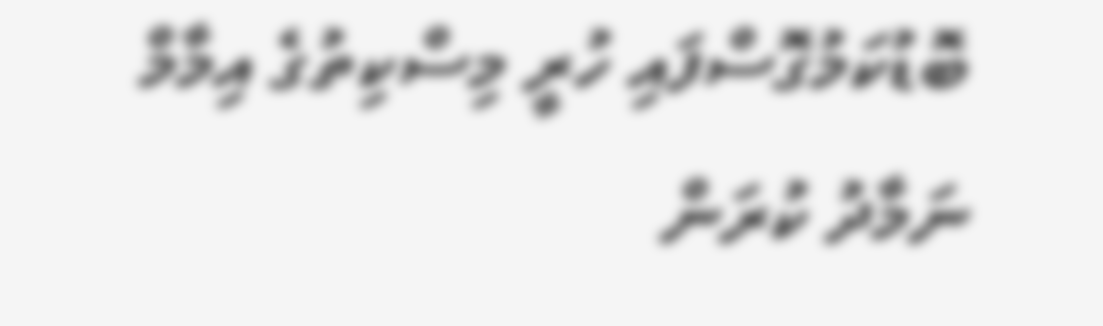ބޮޑުކަމުގޮސްފައި ހުރީ މިސްކިތުގެ އިމާމް ނަމާދު ކުރަން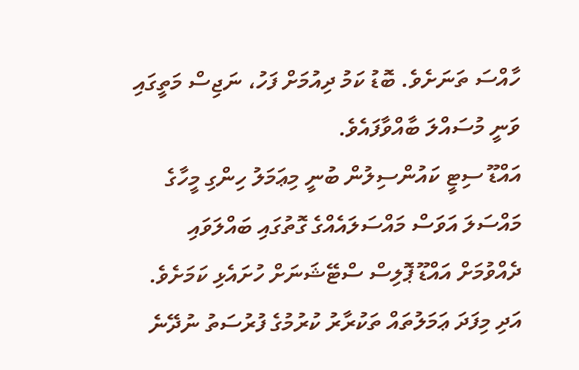ހާއްސަ ތަނަށެވެ. ބޮޑު ކަމު ދިއުމަށް ފަހު، ނަޖިސް މަތީގައި ވަނީ މުސައްލަ ބާއްވާފައެވެ.
އައްޑޫ ސިޓީ ކައުންސިލުން ބުނީ މިޢަމަލު ހިންގި މީހާގެ މައްސަލަ އަވަސް މައްސަލައެއްގެ ގޮތުގައި ބައްލަވައި ދެއްވުމަށް އައްޑޫ ޕޮލިސް ސްޓޭޝަނަށް ހުށައެޅި ކަމަށެވެ. އަދި މިފަދަ ޢަމަލުތައް ތަކުރާރު ކުރުމުގެ ފުރުސަތު ނުދޭނެ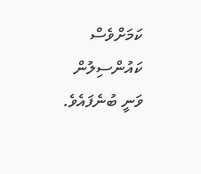ކަމަށްވެސް ކައުންސިލުން ވަނީ ބުނެފައެވެ.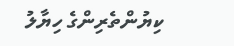ކިޔުންތެރިންގެ ހިޔާލު